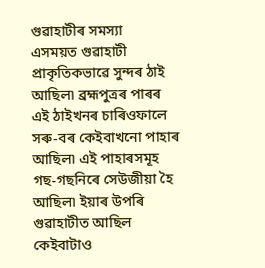গুৱাহাটীৰ সমস্যা
এসময়ত গুৱাহাটী প্ৰাকৃতিকভাৱে সুন্দৰ ঠাই আছিল৷ ব্ৰহ্মপুত্ৰৰ পাৰৰ এই ঠাইখনৰ চাৰিওফালে সৰু-বৰ কেইবাখনো পাহাৰ আছিল৷ এই পাহাৰসমূহ গছ-গছনিৰে সেউজীয়া হৈ আছিল৷ ইয়াৰ উপৰি গুৱাহাটীত আছিল কেইবাটাও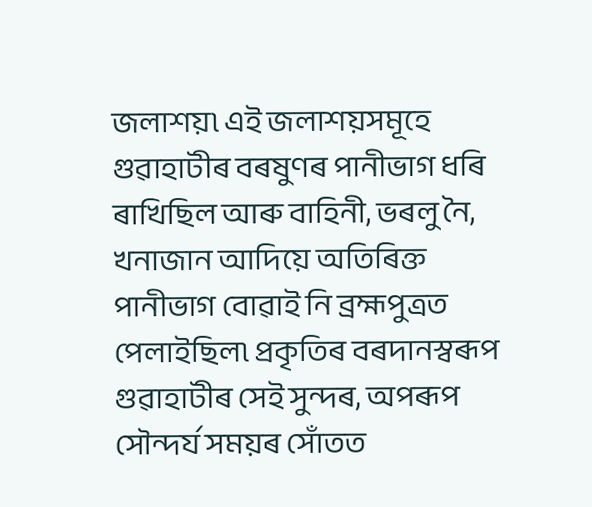জলাশয়৷ এই জলাশয়সমূহে গুৱাহাটীৰ বৰষুণৰ পানীভাগ ধৰি ৰাখিছিল আৰু বাহিনী, ভৰলু নৈ, খনাজান আদিয়ে অতিৰিক্ত পানীভাগ বোৱাই নি ব্ৰহ্মপুত্ৰত পেলাইছিল৷ প্ৰকৃতিৰ বৰদানস্বৰূপ গুৱাহাটীৰ সেই সুন্দৰ, অপৰূপ সৌন্দৰ্য সময়ৰ সোঁতত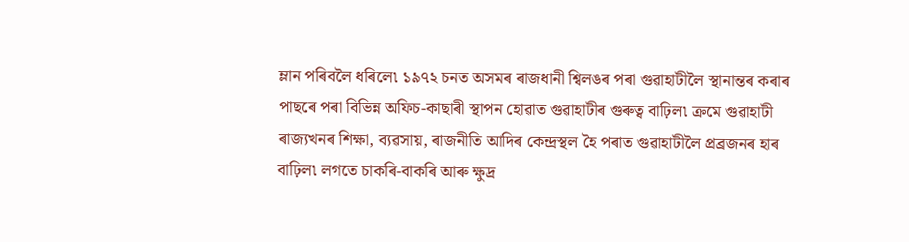ম্লান পৰিবলৈ ধৰিলে৷ ১৯৭২ চনত অসমৰ ৰাজধানী শ্বিলঙৰ পৰা গুৱাহাটীলৈ স্থানান্তৰ কৰাৰ পাছৰে পৰা বিভিন্ন অফিচ-কাছাৰী স্থাপন হোৱাত গুৱাহাটীৰ গুৰুত্ব বাঢ়িল৷ ক্ৰমে গুৱাহাটী ৰাজ্যখনৰ শিক্ষা, ব্যৱসায়, ৰাজনীতি আদিৰ কেন্দ্ৰস্থল হৈ পৰাত গুৱাহাটীলৈ প্ৰব্ৰজনৰ হাৰ বাঢ়িল৷ লগতে চাকৰি-বাকৰি আৰু ক্ষুদ্ৰ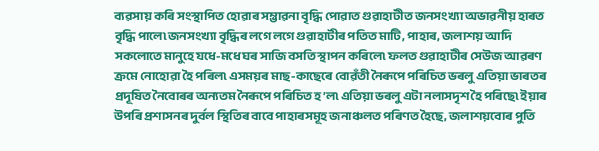ব্যৱসায় কৰি সংস্থাপিত হোৱাৰ সম্ভাৱনা বৃদ্ধি পোৱাত গুৱাহাটীত জনসংখ্যা অভাৱনীয় হাৰত বৃদ্ধি পালে৷ জনসংখ্যা বৃদ্ধিৰ লগে লগে গুৱাহাটীৰ পতিত মাটি, পাহাৰ, জলাশয় আদি সকলোতে মানুহে যধে-মধে ঘৰ সাজি বসতি স্থাপন কৰিলে৷ ফলত গুৱাহাটীৰ সেউজ আৱৰণ ক্ৰমে নোহোৱা হৈ পৰিল৷ এসময়ৰ মাছ-কাছেৰে বোৱঁতী নৈৰূপে পৰিচিত ভৰলু এতিয়া ভাৰতৰ প্ৰদূষিত নৈবোৰৰ অন্যতম নৈৰূপে পৰিচিত হ’ল৷ এতিয়া ভৰলু এটা নলাসদৃশ হৈ পৰিছে৷ ইয়াৰ উপৰি প্ৰশাসনৰ দুৰ্বল স্থিতিৰ বাবে পাহাৰসমূহ জনাঞ্চলত পৰিণত হৈছে, জলাশয়বোৰ পুতি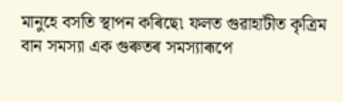মানুহে বসতি স্থাপন কৰিছে৷ ফলত গুৱাহাটীত কৃত্ৰিম বান সমস্যা এক গুৰুতৰ সমস্যাৰূপে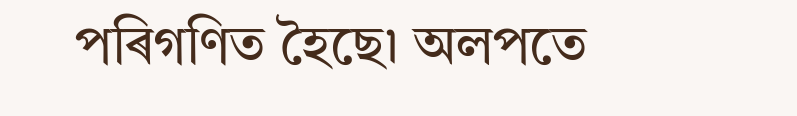পৰিগণিত হৈছে৷ অলপতে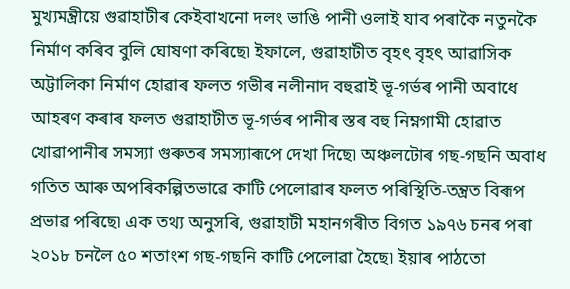মুখ্যমন্ত্ৰীয়ে গুৱাহাটীৰ কেইবাখনো দলং ভাঙি পানী ওলাই যাব পৰাকৈ নতুনকৈ নিৰ্মাণ কৰিব বুলি ঘোষণা কৰিছে৷ ইফালে, গুৱাহাটীত বৃহৎ বৃহৎ আৱাসিক অট্টালিকা নিৰ্মাণ হোৱাৰ ফলত গভীৰ নলীনাদ বহুৱাই ভূ-গৰ্ভৰ পানী অবাধে আহৰণ কৰাৰ ফলত গুৱাহাটীত ভূ-গৰ্ভৰ পানীৰ স্তৰ বহু নিম্নগামী হোৱাত খোৱাপানীৰ সমস্যা গুৰুতৰ সমস্যাৰূপে দেখা দিছে৷ অঞ্চলটোৰ গছ-গছনি অবাধ গতিত আৰু অপৰিকল্পিতভাৱে কাটি পেলোৱাৰ ফলত পৰিস্থিতি-তন্ত্ৰত বিৰূপ প্ৰভাৱ পৰিছে৷ এক তথ্য অনুসৰি, গুৱাহাটী মহানগৰীত বিগত ১৯৭৬ চনৰ পৰা ২০১৮ চনলৈ ৫০ শতাংশ গছ-গছনি কাটি পেলোৱা হৈছে৷ ইয়াৰ পাঠতো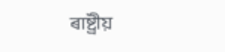ৰাষ্ট্ৰীয়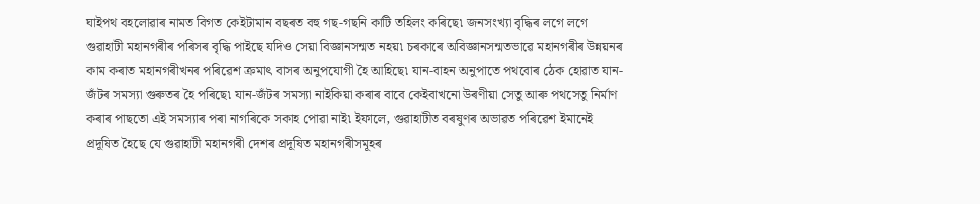ঘাইপথ বহলোৱাৰ নামত বিগত কেইটামান বছৰত বহু গছ-গছনি কাটি তহিলং কৰিছে৷ জনসংখ্যা বৃদ্ধিৰ লগে লগে গুৱাহাটী মহানগৰীৰ পৰিসৰ বৃদ্ধি পাইছে যদিও সেয়া বিজ্ঞানসন্মত নহয়৷ চৰকাৰে অবিজ্ঞানসন্মতভাৱে মহানগৰীৰ উন্নয়নৰ কাম কৰাত মহানগৰীখনৰ পৰিৱেশ ক্ৰমাৎ বাসৰ অনুপযোগী হৈ আহিছে৷ যান-বাহন অনুপাতে পথবোৰ ঠেক হোৱাত যান-জঁটৰ সমস্যা গুৰুতৰ হৈ পৰিছে৷ যান-জঁটৰ সমস্যা নাইকিয়া কৰাৰ বাবে কেইবাখনো উৰণীয়া সেতু আৰু পথসেতু নিৰ্মাণ কৰাৰ পাছতো এই সমস্যাৰ পৰা নাগৰিকে সকাহ পোৱা নাই৷ ইফালে, গুৱাহাটীত বৰষুণৰ অভাৱত পৰিৱেশ ইমানেই প্ৰদূষিত হৈছে যে গুৱাহাটী মহানগৰী দেশৰ প্ৰদূষিত মহানগৰীসমূহৰ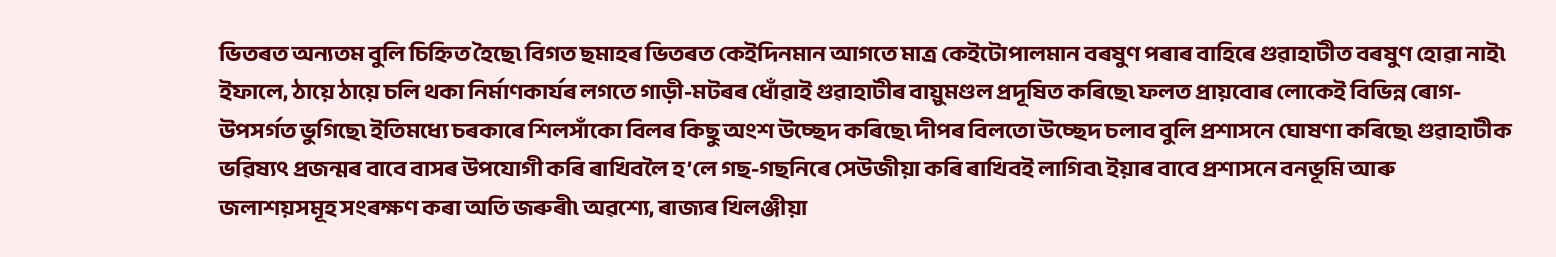ভিতৰত অন্যতম বুলি চিহ্নিত হৈছে৷ বিগত ছমাহৰ ভিতৰত কেইদিনমান আগতে মাত্ৰ কেইটোপালমান বৰষুণ পৰাৰ বাহিৰে গুৱাহাটীত বৰষুণ হোৱা নাই৷ ইফালে, ঠায়ে ঠায়ে চলি থকা নিৰ্মাণকাৰ্যৰ লগতে গাড়ী-মটৰৰ ধোঁৱাই গুৱাহাটীৰ বায়ুমণ্ডল প্ৰদূষিত কৰিছে৷ ফলত প্ৰায়বোৰ লোকেই বিভিন্ন ৰোগ-উপসৰ্গত ভুগিছে৷ ইতিমধ্যে চৰকাৰে শিলসাঁকো বিলৰ কিছু অংশ উচ্ছেদ কৰিছে৷ দীপৰ বিলতো উচ্ছেদ চলাব বুলি প্ৰশাসনে ঘোষণা কৰিছে৷ গুৱাহাটীক ভৱিষ্যৎ প্ৰজন্মৰ বাবে বাসৰ উপযোগী কৰি ৰাখিবলৈ হ’লে গছ-গছনিৰে সেউজীয়া কৰি ৰাখিবই লাগিব৷ ইয়াৰ বাবে প্ৰশাসনে বনভূমি আৰু জলাশয়সমূহ সংৰক্ষণ কৰা অতি জৰুৰী৷ অৱশ্যে, ৰাজ্যৰ খিলঞ্জীয়া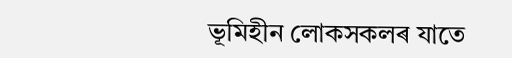ভূমিহীন লোকসকলৰ যাতে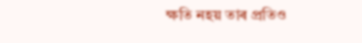ক্ষতি নহয় তাৰ প্ৰতিও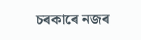চৰকাৰে নজৰ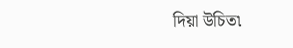দিয়া উচিত৷